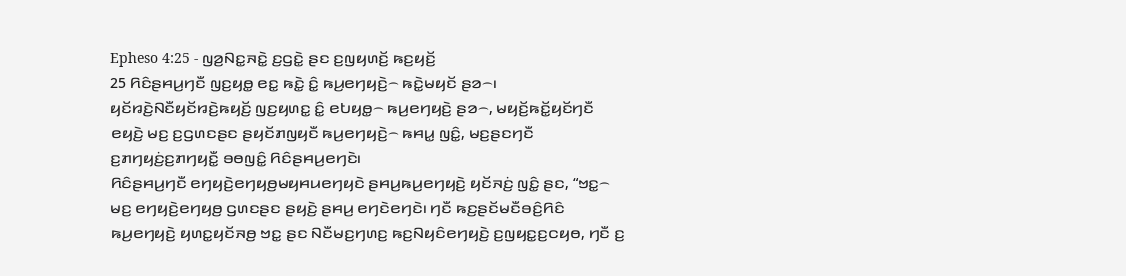Epheso 4:25 - ꤜꤤ꤬ꤡꤢ꤭ꤏꤢꤧ꤭ ꤢ꤬ꤞꤢꤧ꤭ ꤔꤢ ꤢ꤬ꤜꤟꤛꤢꤩ꤬ ꤒꤢ꤬ꤟꤢꤩ꤬
25 ꤖꤢꤨꤔꤌꤣ꤬ꤚꤢꤪ ꤜꤢ꤬ꤟꤥ꤭ ꤕꤢ꤭ ꤒꤢꤧ꤭ ꤢꤨ꤭ ꤒꤣ꤬ꤕꤚꤟꤢꤧ꤬꤮ ꤒꤢꤧ꤭ꤗꤟꤢꤩ ꤔꤤ꤮꤯ ꤟꤢꤩꤙꤢꤧ꤬ꤡꤢꤪꤟꤢꤩꤙꤢꤧ꤬ꤒꤟꤢꤩ꤬ ꤜꤢ꤬ꤟꤛꤢ꤭ ꤢꤨ꤭ ꤕꤝꤟꤥ꤭꤮ ꤒꤣ꤬ꤕꤚꤟꤢꤧ꤬ ꤔꤤ꤮, ꤗꤟꤢꤩ꤬ꤒꤢꤩ꤭ꤟꤢꤩꤚꤢꤪ ꤕꤟꤢꤧ꤬ ꤗꤢ꤬ ꤢ꤬ꤞꤛꤢꤔꤢ ꤔꤟꤢꤩꤊꤜꤟꤢꤪ ꤒꤣ꤬ꤕꤚꤟꤢꤧ꤬꤮ ꤒꤌꤣ꤭ ꤜꤢꤨ꤭, ꤗꤢ꤬ꤔꤢꤚꤢꤪ ꤢ꤬ꤊꤚꤟꤢꤦ꤬ꤢ꤬ꤊꤚꤟꤢꤪ꤭ ꤋꤥꤜꤢꤨ꤭ ꤖꤢꤨꤔꤌꤣ꤬ꤕꤚꤢꤧ꤯
ꤖꤢꤨꤔꤌꤣ꤬ꤚꤢꤪ ꤕꤚꤟꤢꤧ꤬ꤕꤚꤟꤥ꤬ꤗꤟꤌꤣꤕꤚꤟꤢꤧ ꤔꤌꤣ꤬ꤒꤣ꤬ꤕꤚꤟꤢꤧ꤬ ꤟꤢꤩꤏꤢꤦ꤬ ꤜꤢꤨ꤭ ꤔꤢ, “ꤠꤢ꤭꤮ ꤗꤢ꤬ ꤕꤚꤟꤢꤧ꤬ꤕꤚꤟꤥ꤬ ꤞꤛꤢꤔꤢ ꤔꤟꤢꤧ꤬ ꤔꤌꤣ꤬ ꤕꤚꤢꤧꤕꤚꤢꤧ꤯ ꤚꤢꤪ ꤒꤢ꤬ꤔꤢꤩꤗꤢꤪꤋꤢꤨ꤬ꤖꤢꤨ ꤒꤣ꤬ꤕꤚꤟꤢꤧ꤬ ꤟꤛꤢ꤭ꤟꤢꤩꤏꤥ꤬ ꤠꤢ꤭ ꤔꤢ ꤡꤢꤪꤗꤢ꤬ꤚꤛꤢ꤬ ꤒꤢ꤬ꤡꤟꤢꤨꤕꤚꤟꤢꤧ꤬ ꤢ꤬ꤜꤟꤢ꤭ꤢ꤬ꤍꤟꤥ, ꤚꤢꤪ ꤢ꤬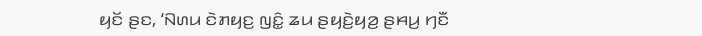ꤟꤢꤩ ꤔꤢ, ‘ꤡꤛꤣ ꤢꤧꤊꤟꤢ꤬ ꤜꤢꤨ꤭ ꤘꤣ ꤔꤟꤢꤧ꤬ꤟꤤ꤬ ꤔꤌꤣ꤬ ꤚꤢꤪ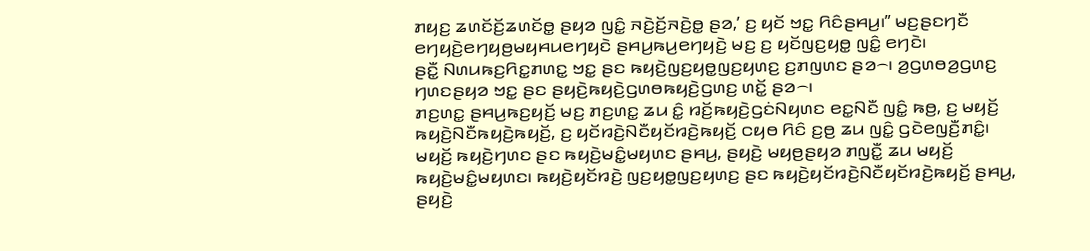ꤊꤟꤢ꤬ ꤘꤛꤢꤩꤢꤩ꤬ꤘꤛꤢꤩꤥ꤭ ꤔꤟꤤ ꤜꤢꤨ꤭ ꤏꤢꤧ꤬ꤢꤩ꤬ꤏꤢꤧ꤬ꤥ꤭ ꤔꤤ,’ ꤢ꤬ ꤟꤢꤩ ꤠꤢ꤭ ꤖꤢꤨꤔꤌꤣ꤬꤯” ꤗꤢ꤬ꤔꤢꤚꤢꤪ ꤕꤚꤟꤢꤧ꤬ꤕꤚꤟꤥ꤬ꤗꤟꤌꤣꤕꤚꤟꤢꤧ ꤔꤌꤣ꤬ꤒꤣ꤬ꤕꤚꤟꤢꤧ꤬ ꤗꤢ꤬ ꤢ꤬ ꤟꤢꤩꤜꤢ꤬ꤟꤥ꤭ ꤜꤢꤨ꤭ ꤕꤚꤢꤧ꤯
ꤔꤢꤪ꤭ ꤡꤛꤣꤒꤢ꤬ꤖꤢ꤭ꤊꤛꤢ꤭ ꤠꤢ꤭ ꤔꤢ ꤒꤟꤢꤧ꤬ꤜꤢ꤬ꤟꤥ꤭ꤜꤢ꤬ꤟꤛꤢ꤬ ꤢ꤬ꤊꤜꤛꤢ ꤔꤤ꤮꤯ ꤤ꤬ꤞꤛꤥꤤ꤬ꤞꤛꤢ꤬ ꤚꤛꤢꤔꤟꤤ ꤠꤢ꤭ ꤔꤢ ꤔꤟꤢꤧ꤬ꤒꤟꤢꤧ꤬ꤞꤛꤥꤒꤟꤢꤧ꤬ꤞꤛꤢ꤬ ꤛꤢꤩ꤭ ꤔꤤ꤮꤯
ꤊꤢ꤬ꤛꤢ꤭ ꤔꤌꤣ꤬ꤒꤢ꤬ꤟꤢꤩ꤬ ꤗꤢ꤬ ꤊꤢ꤬ꤛꤢ꤭ ꤘꤣ ꤢꤨ꤭ ꤙꤢꤩ꤬ꤒꤟꤢꤧ꤬ꤞꤢꤦꤡꤟꤛꤢ ꤕꤢ꤭ꤡꤢꤪ ꤜꤢꤨ꤭ ꤒꤥ꤬, ꤢ꤬ ꤗꤟꤢꤩ꤬ ꤒꤟꤢꤧ꤬ꤡꤢꤪꤒꤟꤢꤧ꤬ꤒꤟꤢꤩ꤬, ꤢ꤬ ꤟꤢꤩꤙꤢꤧ꤬ꤡꤢꤪꤟꤢꤩꤙꤢꤧ꤬ꤒꤟꤢꤩ꤬ ꤍꤟꤥ ꤖꤢꤨ ꤢ꤬ꤥ꤬ ꤘꤣ ꤜꤢꤨ꤭ ꤞꤢꤧꤕꤜꤢꤪ꤬ꤊꤢꤨ꤭꤯
ꤗꤟꤢꤩ꤬ ꤒꤟꤢꤧ꤬ꤚꤛꤢ ꤔꤢ ꤒꤟꤢꤧ꤬ꤗꤢꤨ꤭ꤗꤟꤛꤢ ꤔꤌꤣ꤬, ꤔꤟꤢꤧ꤬ ꤗꤟꤥ꤬ꤔꤟꤤ ꤊꤜꤢꤪ꤭ ꤘꤣ ꤗꤟꤢꤩ꤬ ꤒꤟꤢꤧ꤬ꤗꤢꤨ꤭ꤗꤟꤛꤢ꤯ ꤒꤟꤢꤧ꤬ꤟꤢꤩꤙꤢꤧ꤬ ꤜꤢ꤬ꤟꤥ꤭ꤜꤢ꤬ꤟꤛꤢ꤬ ꤔꤢ ꤒꤟꤢꤧ꤬ꤟꤢꤩꤙꤢꤧ꤬ꤡꤢꤪꤟꤢꤩꤙꤢꤧ꤬ꤒꤟꤢꤩ꤬ ꤔꤌꤣ꤬, ꤔꤟꤢꤧ꤬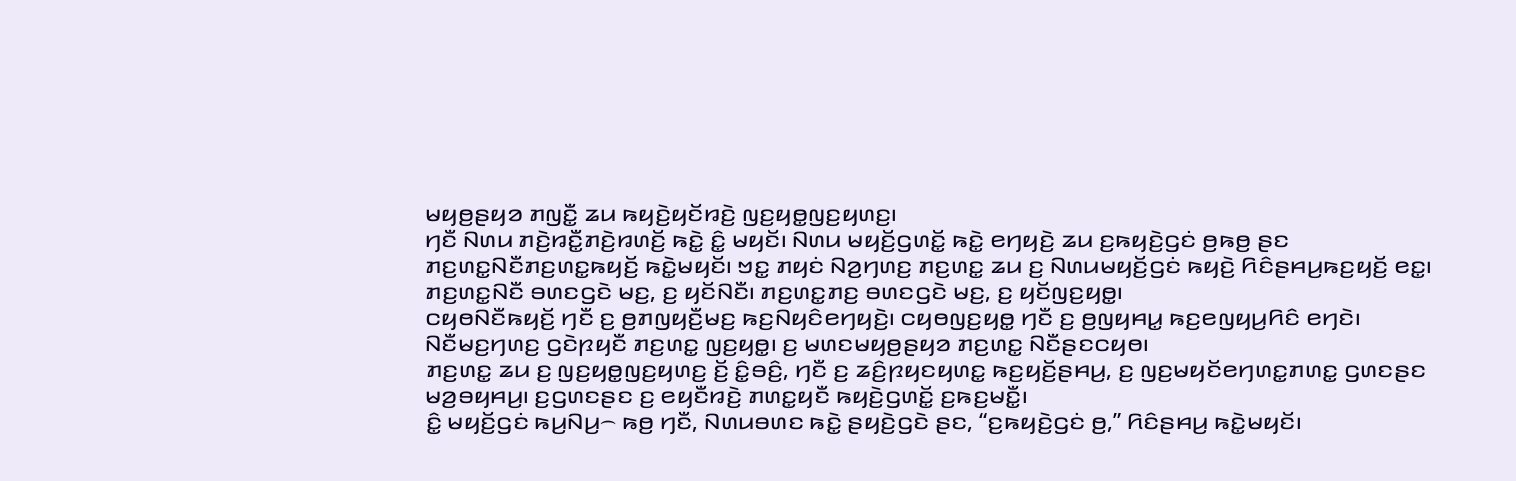ꤗꤟꤥ꤬ꤔꤟꤤ ꤊꤜꤢꤪ꤭ ꤘꤣ ꤒꤟꤢꤧ꤬ꤟꤢꤩꤙꤢꤧ꤬ ꤜꤢ꤬ꤟꤥ꤭ꤜꤢ꤬ꤟꤛꤢ꤬꤯
ꤚꤢꤪ ꤡꤛꤣ ꤊꤢꤧ꤬ꤙꤢꤪ꤭ꤊꤢꤧ꤬ꤙꤛꤢꤩ꤬ ꤒꤢꤧ꤭ ꤢꤨ꤭ ꤗꤟꤢꤩ꤯ ꤡꤛꤣ ꤗꤟꤢꤩ꤬ꤞꤛꤢꤩ꤭ ꤒꤢꤧ꤭ ꤕꤚꤟꤢꤧ꤬ ꤘꤣ ꤢ꤬ꤒꤟꤢꤧ꤬ꤞꤢꤦ ꤥ꤬ꤒꤥ꤬ ꤔꤢ ꤊꤢ꤬ꤛꤢ꤭ꤡꤢꤪꤊꤢ꤬ꤛꤢ꤭ꤒꤟꤢꤩ꤬ ꤒꤢꤧ꤭ꤗꤟꤢꤩ꤯ ꤠꤢ꤭ ꤊꤟꤢꤦ ꤡꤤ꤬ꤚꤛꤢ꤬ ꤊꤢ꤬ꤛꤢ꤭ ꤘꤣ ꤢ꤬ ꤡꤛꤣꤗꤟꤢꤩ꤬ꤞꤢꤦ ꤒꤟꤢꤧ꤬ ꤖꤢꤨꤔꤌꤣ꤬ꤒꤢ꤬ꤟꤢꤩ꤬ ꤕꤢ꤭꤯
ꤊꤢ꤬ꤛꤢ꤭ꤡꤢꤪ ꤋꤛꤢꤞꤢꤧ ꤗꤢ꤬, ꤢ꤬ ꤟꤢꤩꤡꤢꤪ꤯ ꤊꤢ꤬ꤛꤢ꤭ꤊꤢ꤬ ꤋꤛꤢꤞꤢꤧ ꤗꤢ꤬, ꤢ꤬ ꤟꤢꤩꤜꤢ꤬ꤟꤥ꤭꤯
ꤍꤟꤥꤡꤢꤪꤒꤟꤢꤩ꤬ ꤚꤢꤪ ꤢ꤬ ꤥ꤬ꤊꤜꤟꤢꤪ꤬ꤗꤢ꤬ ꤒꤢ꤬ꤡꤟꤢꤨꤕꤚꤟꤢꤧ꤬꤯ ꤍꤟꤥꤜꤢ꤬ꤟꤥ꤭ ꤚꤢꤪ ꤢ꤬ ꤥ꤬ꤜꤟꤌꤣ꤭ ꤒꤢ꤬ꤕꤜꤟꤣ꤬ꤖꤢꤨ ꤕꤚꤢꤧ꤯
ꤡꤢꤪꤗꤢ꤬ꤚꤛꤢ꤬ ꤞꤢꤧꤐꤟꤢꤪ ꤊꤢ꤬ꤛꤢ꤭ ꤜꤢ꤬ꤟꤥ꤭꤯ ꤢ꤬ ꤗꤛꤢꤗꤟꤥ꤬ꤔꤟꤤ ꤊꤢ꤬ꤛꤢ꤭ ꤡꤢꤪꤔꤢꤍꤟꤥ꤯
ꤊꤢ꤬ꤛꤢ꤭ ꤘꤣ ꤢ꤬ ꤜꤢ꤬ꤟꤥ꤭ꤜꤢ꤬ꤟꤛꤢ꤬ ꤢꤩ꤬ ꤢꤨ꤭ꤋꤢꤨ꤬, ꤚꤢꤪ ꤢ꤬ ꤘꤢꤨ꤬ꤐꤟꤢꤟꤛꤢ꤭ ꤒꤢ꤬ꤟꤢꤩ꤬ꤔꤌꤣ꤬, ꤢ꤬ ꤜꤢ꤬ꤗꤟꤢꤩꤕꤚꤛꤢ꤭ꤊꤛꤢ꤭ ꤞꤛꤢꤔꤢ ꤗꤤ꤬ꤋꤟꤌꤣ꤬꤯ ꤢ꤬ꤞꤛꤢꤔꤢ ꤢ꤬ ꤕꤟꤢꤪꤙꤢꤧ꤬ ꤊꤛꤢ꤭ꤟꤢꤪ ꤒꤟꤢꤧ꤬ꤞꤛꤢꤩ꤭ ꤢ꤬ꤒꤢ꤬ꤗꤢꤪ꤭꤯
ꤢꤨ꤭ ꤗꤟꤢꤩ꤬ꤞꤢꤦ ꤒꤣ꤬ꤡꤣ꤬꤮ ꤒꤥ꤬ ꤚꤢꤪ, ꤡꤛꤣꤋꤛꤢ ꤒꤢꤧ꤭ ꤔꤟꤢꤧ꤬ꤞꤢꤧ ꤔꤢ, “ꤢ꤬ꤒꤟꤢꤧ꤬ꤞꤢꤦ ꤥ꤬,” ꤖꤢꤨꤔꤌꤣ꤬ ꤒꤢꤧ꤭ꤗꤟꤢꤩ꤯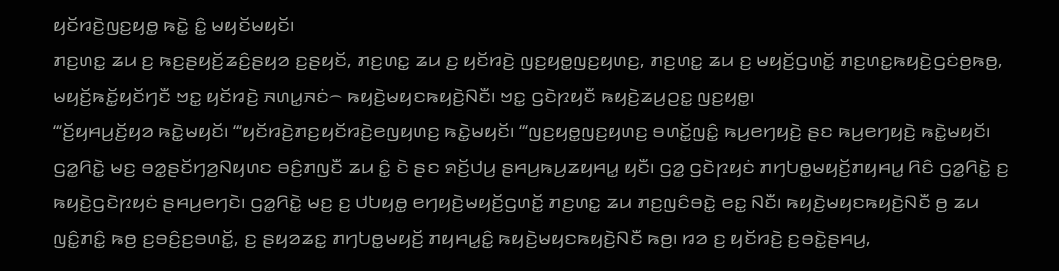ꤟꤢꤩꤙꤢꤧ꤬ꤜꤢ꤬ꤟꤥ꤭ ꤒꤢꤧ꤭ ꤢꤨ꤭ ꤗꤟꤢꤩꤗꤟꤢꤩ꤯
ꤊꤢ꤬ꤛꤢ꤭ ꤘꤣ ꤢ꤬ ꤒꤢ꤬ꤔꤟꤢꤩ꤬ꤘꤢꤨ꤬ꤔꤟꤤ ꤢ꤬ꤔꤟꤢꤩ, ꤊꤢ꤬ꤛꤢ꤭ ꤘꤣ ꤢ꤬ ꤟꤢꤩꤙꤢꤧ꤬ ꤜꤢ꤬ꤟꤥ꤭ꤜꤢ꤬ꤟꤛꤢ꤬, ꤊꤢ꤬ꤛꤢ꤭ ꤘꤣ ꤢ꤬ ꤗꤟꤢꤩ꤬ꤞꤛꤢꤩ꤭ ꤊꤢ꤬ꤛꤢ꤭ꤒꤟꤢꤧ꤬ꤞꤢꤦꤥ꤬ꤒꤥ꤬,
ꤗꤟꤢꤩ꤬ꤒꤢꤩ꤭ꤟꤢꤩꤚꤢꤪ ꤠꤢ꤭ ꤟꤢꤩꤙꤢꤧ꤬ ꤏꤛꤣ꤭ꤏꤢꤦ꤮ ꤒꤟꤢꤧ꤬ꤗꤟꤢꤒꤟꤢꤧ꤬ꤡꤢꤪ꤯ ꤠꤢ꤭ ꤞꤢꤧꤐꤟꤢꤪ ꤒꤟꤢꤧ꤬ꤘꤣ꤬ꤑꤢ꤭ ꤜꤢ꤬ꤟꤥ꤭꤯
“‘ꤢꤩ꤬ꤟꤌꤣ꤬ꤢꤩ꤬ꤟꤤ ꤒꤢꤧ꤭ꤗꤟꤢꤩ꤯ “‘ꤟꤢꤩꤙꤢꤧ꤬ꤊꤢ꤬ꤟꤢꤩꤙꤢꤧ꤬ꤕꤜꤟꤛꤢ꤬ ꤒꤢꤧ꤭ꤗꤟꤢꤩ꤯ “‘ꤜꤢ꤬ꤟꤥ꤭ꤜꤢ꤬ꤟꤛꤢ꤬ ꤋꤛꤢꤩ꤭ꤜꤢꤨ꤭ ꤒꤣ꤬ꤕꤚꤟꤢꤧ꤬ ꤔꤢ ꤒꤣ꤬ꤕꤚꤟꤢꤧ꤬ ꤒꤢꤧ꤭ꤗꤟꤢꤩ꤯
ꤞꤤ꤭ꤖꤢꤧ꤭ ꤗꤢ꤬ ꤋꤤ꤭ꤔꤢꤩꤚꤤ꤬ꤡꤟꤛꤢ ꤋꤢꤨ꤬ꤊꤜꤢꤪ ꤘꤣ ꤢꤨ꤭ ꤢꤧ ꤔꤢ ꤎꤢꤩ꤬ꤓꤣ꤬ ꤔꤌꤣ꤬ꤒꤣ꤬ꤘꤟꤌꤣ꤭ ꤟꤢꤪ꤯ ꤞꤤ꤭ ꤞꤢꤧꤐꤟꤢꤦ ꤊꤚꤝꤥ꤭ꤗꤟꤢꤩ꤬ꤊꤟꤌꤣ꤭ ꤖꤢꤨ ꤞꤤ꤭ꤖꤢꤧ꤭ ꤢ꤬ ꤒꤟꤢꤧ꤬ꤞꤢꤧꤐꤟꤢꤦ ꤔꤌꤣ꤬ꤕꤚꤢꤧ꤯ ꤞꤤ꤭ꤖꤢꤧ꤭ ꤗꤢ꤬ ꤢ꤬ ꤓꤝꤟꤥ꤭ ꤕꤚꤟꤢꤧ꤬ꤗꤟꤢꤩ꤬ꤞꤛꤢꤩ꤭ ꤊꤢ꤬ꤛꤢ꤭ ꤘꤣ ꤊꤢ꤬ꤜꤢꤨꤋꤢꤧ꤭ ꤕꤢ꤭ ꤡꤢꤪ꤯ ꤒꤟꤢꤧ꤬ꤗꤟꤢꤒꤟꤢꤧ꤬ꤡꤢꤪ ꤥ꤬ ꤘꤣ ꤜꤢꤨ꤭ꤊꤢꤨ꤭ ꤒꤥ꤬ ꤢ꤬ꤋꤢꤨ꤬ꤢ꤬ꤋꤛꤢꤩ꤭, ꤢ꤬ ꤔꤟꤤꤘꤢ꤭ ꤊꤚꤝꤥ꤭ꤗꤟꤢꤩ꤬ ꤊꤟꤌꤣ꤭ꤢꤨ꤭ ꤒꤟꤢꤧ꤬ꤗꤟꤢꤒꤟꤢꤧ꤬ꤡꤢꤪ ꤒꤥ꤬꤯ ꤙꤤ ꤢ꤬ ꤟꤢꤩꤙꤢꤧ꤬ ꤢ꤬ꤋꤢꤧ꤭ꤔꤌꤣ꤬,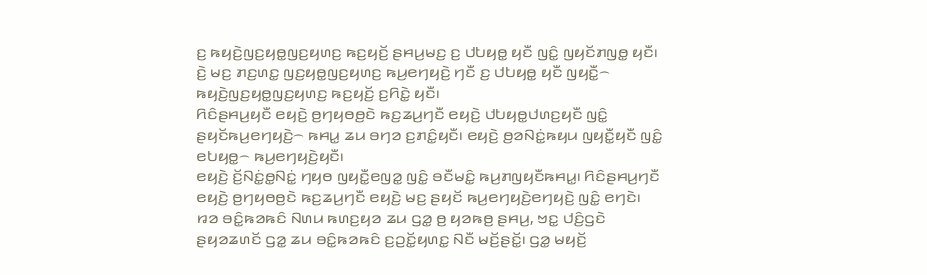ꤢ꤬ ꤒꤟꤢꤧ꤬ꤜꤢ꤬ꤟꤥ꤭ꤜꤢ꤬ꤟꤛꤢ꤬ ꤒꤢ꤬ꤟꤢꤩ꤬ ꤔꤌꤣ꤬ꤗꤢ꤬ ꤢ꤬ ꤓꤝꤟꤥ꤭ ꤟꤢꤪ ꤜꤢꤨ꤭ ꤜꤟꤢꤩꤊꤜꤥ꤭ ꤟꤢꤪ꤯ ꤢꤧ꤬ ꤗꤢ꤬ ꤊꤢ꤬ꤛꤢ꤭ ꤜꤢ꤬ꤟꤥ꤭ꤜꤢ꤬ꤟꤛꤢ꤬ ꤒꤣ꤬ꤕꤚꤟꤢꤧ꤬ ꤚꤢꤪ ꤢ꤬ ꤓꤝꤟꤥ꤭ ꤟꤢꤪ ꤜꤟꤢꤪ꤭꤮ ꤒꤟꤢꤧ꤬ꤜꤢ꤬ꤟꤥ꤭ꤜꤢ꤬ꤟꤛꤢ꤬ ꤒꤢ꤬ꤟꤢꤩ꤬ ꤢ꤬ꤖꤢꤧ꤭ ꤟꤢꤪ꤯
ꤖꤢꤨꤔꤌꤣ꤬ꤟꤢꤪ ꤕꤟꤢꤧ꤬ ꤥ꤬ꤚꤟꤥꤥ꤬ꤢꤧ ꤒꤢ꤬ꤘꤣ꤬ꤚꤢꤪ ꤕꤟꤢꤧ꤬ ꤓꤝꤟꤥ꤭ꤓꤛꤢ꤬ꤟꤢꤪ ꤜꤢꤨ꤭ ꤔꤟꤢꤩꤒꤣ꤬ꤕꤚꤟꤢꤧ꤬꤮ ꤒꤌꤣ꤭ ꤘꤣ ꤋꤚꤤ ꤢ꤬ꤊꤢꤨ꤭ꤟꤢꤪ꤯ ꤕꤟꤢꤧ꤬ ꤥ꤬ꤤꤡꤢꤦ꤭ꤒꤟꤣ ꤜꤟꤢꤪ꤭ꤟꤢꤪ ꤜꤢꤨ꤭ ꤕꤝꤟꤥ꤭꤮ ꤒꤣ꤬ꤕꤚꤟꤢꤧ꤬ꤟꤢꤪ꤯
ꤕꤟꤢꤧ꤬ ꤢꤩ꤬ꤡꤢꤦ꤭ꤥ꤭ꤡꤢꤦ꤭ ꤚꤟꤥ ꤜꤟꤢꤪ꤭ꤕꤜꤤ꤭ ꤜꤢꤨ꤭ ꤋꤢꤪꤗꤢꤨ꤭ ꤒꤣ꤬ꤊꤜꤟꤢꤪꤒꤌꤣ꤭꤯ ꤖꤢꤨꤔꤌꤣ꤬ꤚꤢꤪ ꤕꤟꤢꤧ꤬ ꤥ꤬ꤚꤟꤥꤥ꤬ꤢꤧ ꤒꤢ꤬ꤘꤣ꤬ꤚꤢꤪ ꤕꤟꤢꤧ꤬ ꤗꤢ꤬ ꤔꤟꤢꤩ ꤒꤣ꤬ꤕꤚꤟꤢꤧ꤬ꤕꤚꤟꤢꤧ꤬ ꤜꤢꤨ꤭ ꤕꤚꤢꤧ꤯
ꤙꤤ ꤋꤢꤨ꤭ꤒꤤꤒꤢꤨ ꤡꤛꤣ ꤒꤛꤢ꤬ꤟꤤ ꤘꤣ ꤞꤤ꤭ ꤥ꤬ ꤟꤤꤒꤥ꤬ ꤔꤌꤣ꤬, ꤠꤢ꤭ ꤓꤢꤨ꤬ꤞꤢꤧ ꤔꤟꤤꤘꤛꤢꤩ ꤞꤤ꤭ ꤘꤣ ꤋꤢꤨ꤭ꤒꤤꤒꤢꤨ ꤢ꤬ꤑꤢꤩ꤭ꤟꤛꤢ꤭ ꤡꤢꤪ ꤗꤢꤩ꤬ꤔꤢꤩ꤭꤯ ꤞꤤ꤭ ꤗꤟꤢꤩ꤬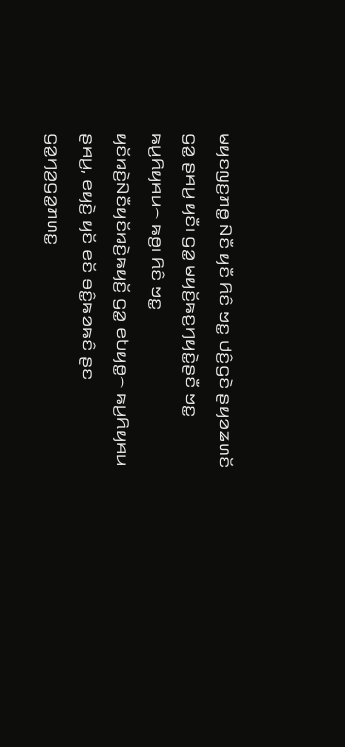ꤗꤟꤢꤜꤢ꤬ꤊꤥ꤭ ꤡꤢꤪ ꤟꤢꤪ ꤖꤢꤨ ꤠꤢ꤭ ꤓꤢꤨ꤬ꤞꤢꤧ ꤔꤟꤤꤘꤛꤢꤩ ꤞꤤ꤭ ꤔꤌꤣ꤬ ꤟꤢꤪ꤯ ꤞꤤ꤭ ꤗꤟꤢꤩ꤬ꤒꤢ꤬ꤚꤟꤢꤧ꤭ꤔꤢꤪ ꤠꤢ꤭ ꤒꤣ꤬ꤖꤟꤌꤣ꤮ ꤒꤥ꤬꤯ ꤖꤢꤨ ꤠꤢ꤭ ꤟꤢꤩꤙꤢꤧ꤬ꤡꤢꤪꤟꤢꤩꤙꤢꤧ꤬ꤒꤟꤢꤩ꤬ ꤞꤤ꤭ ꤕꤝꤟꤥ꤭꤮ ꤒꤣ꤬ꤖꤟꤌꤣ ꤔꤌꤣ꤬, ꤕꤟꤢꤧ꤬ ꤟꤢꤩ ꤕꤢꤩ ꤋꤢꤨ꤭ꤒꤤꤒꤢꤨ ꤔꤢ ꤞꤤ꤭ꤚꤤ꤬ꤞꤤ꤭ꤊꤛꤢ꤭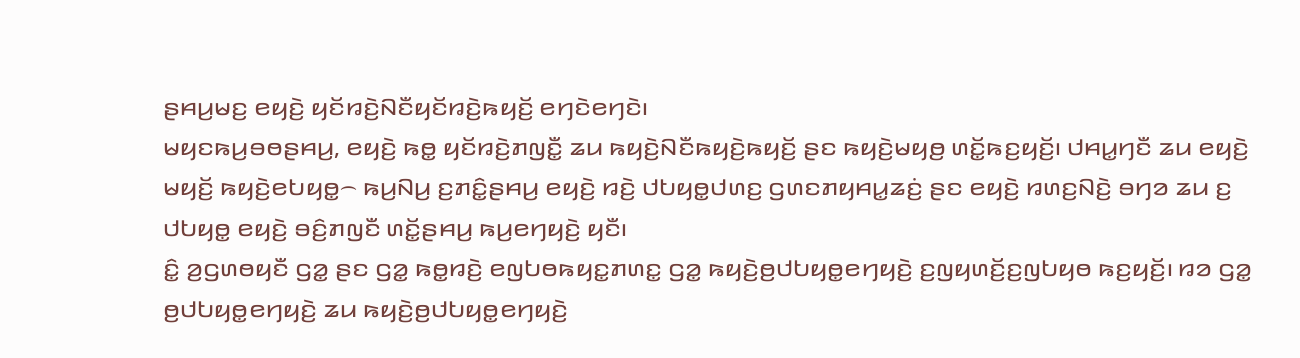ꤔꤌꤣ꤬ꤗꤢ꤬ ꤕꤟꤢꤧ꤬ ꤟꤢꤩꤙꤢꤧ꤬ꤡꤢꤪꤟꤢꤩꤙꤢꤧ꤬ꤒꤟꤢꤩ꤬ ꤕꤚꤢꤧꤕꤚꤢꤧ꤯
ꤗꤟꤢꤒꤣ꤬ꤋꤥꤔꤌꤣ꤬, ꤕꤟꤢꤧ꤬ ꤒꤥ꤭ ꤟꤢꤩꤙꤢꤧ꤬ꤊꤜꤢꤪ꤭ ꤘꤣ ꤒꤟꤢꤧ꤬ꤡꤢꤪꤒꤟꤢꤧ꤬ꤒꤟꤢꤩ꤬ ꤔꤢ ꤒꤟꤢꤧ꤬ꤗꤟꤥ꤬ ꤛꤢꤩ꤭ꤒꤢ꤬ꤟꤢꤩ꤬꤯ ꤓꤌꤣ꤭ꤚꤢꤪ ꤘꤣ ꤕꤟꤢꤧ꤬ ꤗꤟꤢꤩ꤬ ꤒꤟꤢꤧ꤬ꤕꤝꤟꤥ꤭꤮ ꤒꤣ꤬ꤡꤣ꤬ ꤢ꤬ꤊꤢꤨ꤭ꤔꤌꤣ꤬ ꤕꤟꤢꤧ꤬ ꤙꤢꤧ꤬ ꤓꤝꤟꤥ꤭ꤓꤛꤢ꤬ ꤞꤛꤢꤊꤟꤌꤣ꤭ꤘꤢꤦ꤬ ꤔꤢ ꤕꤟꤢꤧ꤬ ꤙꤛꤢ꤬ꤡꤢꤧ꤬ ꤋꤚꤤ ꤘꤣ ꤢ꤬ ꤓꤝꤟꤥ꤭ ꤕꤟꤢꤧ꤬ ꤋꤢꤨ꤬ꤊꤜꤢꤪ ꤛꤢꤩ꤭ꤔꤌꤣ꤬ ꤒꤣ꤬ꤕꤚꤟꤢꤧ꤬ ꤟꤢꤪ꤯
ꤢꤨ꤭ ꤤ꤬ꤞꤛꤥꤟꤢꤪ ꤞꤤ꤭ ꤔꤢ ꤞꤤ꤭ ꤒꤥ꤭ꤙꤢꤧ꤬ ꤕꤜꤝꤥꤒꤟꤢ꤭ꤊꤛꤢ꤭ ꤞꤤ꤭ ꤒꤟꤢꤧ꤬ꤥ꤬ꤓꤝꤟꤥ꤭ꤕꤚꤟꤢꤧ꤬ ꤢ꤬ꤜꤟꤛꤢꤩ꤬ꤢ꤬ꤜꤝꤟꤥ ꤒꤢ꤬ꤟꤢꤩ꤬꤯ ꤙꤤ ꤞꤤ꤭ ꤥ꤬ꤓꤝꤟꤥ꤭ꤕꤚꤟꤢꤧ꤬ ꤘꤣ ꤒꤟꤢꤧ꤬ꤥ꤬ꤓꤝꤟꤥ꤭ꤕꤚꤟꤢꤧ꤬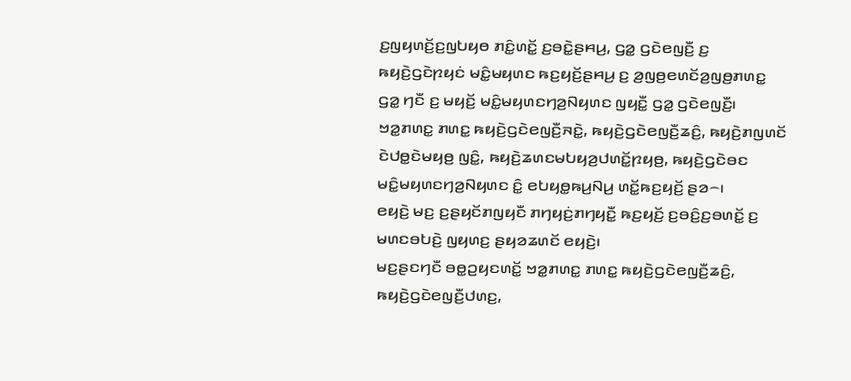ꤢ꤬ꤜꤟꤛꤢꤩ꤬ꤢ꤬ꤜꤝꤟꤥ ꤊꤢꤨ꤭ꤛꤢꤩ꤭ ꤢ꤬ꤋꤢꤧ꤭ꤔꤌꤣ꤬, ꤞꤤ꤭ ꤞꤢꤧꤕꤜꤢꤪ꤬ ꤢ꤬ ꤒꤟꤢꤧ꤬ꤞꤢꤧꤐꤟꤢꤦ ꤗꤢꤨ꤭ꤗꤟꤛꤢ ꤒꤢ꤬ꤟꤢꤩ꤬ꤔꤌꤣ꤬ ꤢ꤬ ꤤ꤬ꤜꤥ꤬ꤕꤛꤢꤩꤤ꤬ꤜꤥ꤬ꤊꤛꤢ꤭ ꤞꤤ꤭ ꤚꤢꤪ ꤢ꤬ ꤗꤟꤢꤩ꤬ ꤗꤢꤨ꤭ꤗꤟꤛꤢꤚꤤ꤬ꤡꤟꤛꤢ ꤜꤟꤢꤪ꤭ ꤞꤤ꤭ ꤞꤢꤧꤕꤜꤢꤪ꤬꤯
ꤠꤤ꤭ꤊꤛꤢ꤭ ꤊꤛꤢ꤭ ꤒꤟꤢꤧ꤬ꤞꤢꤧꤕꤜꤢꤪ꤬ꤏꤢꤧ꤭, ꤒꤟꤢꤧ꤬ꤞꤢꤧꤕꤜꤢꤪ꤬ꤘꤢꤨ꤬, ꤒꤟꤢꤧ꤬ꤊꤜꤛꤢꤩ ꤢꤧꤓꤥ꤭ꤢꤧꤗꤟꤥ꤬ ꤜꤢꤨ꤭, ꤒꤟꤢꤧ꤬ꤘꤛꤢꤗꤝꤟꤤ꤬ꤓꤛꤢꤩ꤭ꤐꤟꤥ꤬, ꤒꤟꤢꤧ꤬ꤞꤢꤧꤋꤢ ꤗꤢꤨ꤭ꤗꤟꤛꤢꤚꤤ꤬ꤡꤟꤛꤢ ꤢꤨ꤭ ꤕꤝꤟꤥ꤭ꤒꤣ꤬ꤡꤣ꤬ ꤛꤢꤩ꤭ꤒꤢ꤬ꤟꤢꤩ꤬ ꤔꤤ꤮꤯
ꤕꤟꤢꤧ꤬ ꤗꤢ꤬ ꤢ꤬ꤔꤟꤢꤩꤊꤜꤟꤢꤪ ꤊꤚꤟꤢꤦ꤬ꤊꤚꤟꤢꤪ꤭ ꤒꤢ꤬ꤟꤢꤩ꤬ ꤢ꤬ꤋꤢꤨ꤬ꤢ꤬ꤋꤛꤢꤩ꤭ ꤢ꤬ ꤗꤛꤢꤋꤝꤢꤧ꤬ ꤜꤟꤛꤢ꤬ ꤔꤟꤤꤘꤛꤢꤩ ꤕꤟꤢꤧ꤬꤯
ꤗꤢ꤬ꤔꤢꤚꤢꤪ ꤋꤥ꤭ꤑꤟꤢꤛꤢꤩ꤭ ꤠꤤ꤭ꤊꤛꤢ꤭ ꤊꤛꤢ꤭ ꤒꤟꤢꤧ꤬ꤞꤢꤧꤕꤜꤢꤪ꤬ꤘꤢꤨ꤬, ꤒꤟꤢꤧ꤬ꤞꤢꤧꤕꤜꤢꤪ꤬ꤓꤛꤢ꤬,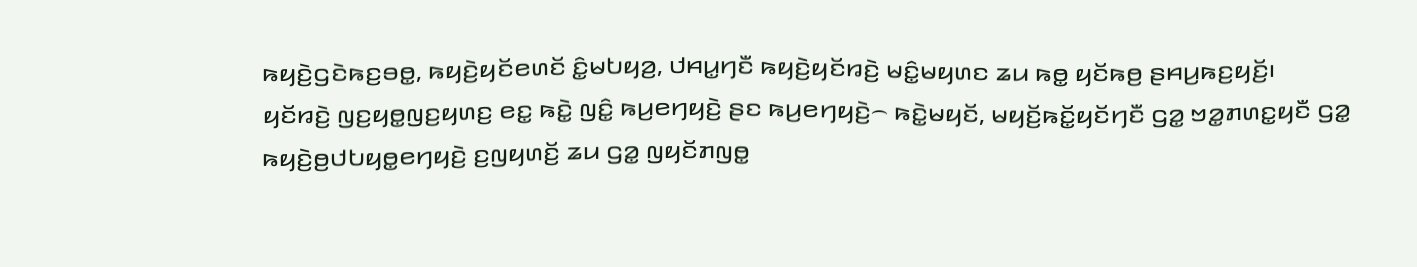ꤒꤟꤢꤧ꤬ꤞꤢꤧꤒꤢ꤬ꤋꤥ꤭, ꤒꤟꤢꤧ꤬ꤟꤢꤩꤕꤛꤢꤩ ꤢꤨ꤭ꤗꤝꤟꤤ꤬, ꤓꤌꤣ꤭ꤚꤢꤪ ꤒꤟꤢꤧ꤬ꤟꤢꤩꤙꤢꤧ꤬ ꤗꤢꤨ꤭ꤗꤟꤛꤢ ꤘꤣ ꤒꤥ꤭ ꤟꤢꤩꤒꤥ꤬ ꤔꤌꤣ꤬ꤒꤢ꤬ꤟꤢꤩ꤬꤯
ꤟꤢꤩꤙꤢꤧ꤬ ꤜꤢ꤬ꤟꤥ꤭ꤜꤢ꤬ꤟꤛꤢ꤬ ꤕꤢ꤭ ꤒꤢꤧ꤭ ꤜꤢꤨ꤭ ꤒꤣ꤬ꤕꤚꤟꤢꤧ꤬ ꤔꤢ ꤒꤣ꤬ꤕꤚꤟꤢꤧ꤬꤮ ꤒꤢꤧ꤭ꤗꤟꤢꤩ, ꤗꤟꤢꤩ꤬ꤒꤢꤩ꤭ꤟꤢꤩꤚꤢꤪ ꤞꤤ꤭ ꤠꤤ꤭ꤊꤛꤢ꤭ꤟꤢꤪ ꤞꤤ꤭ ꤒꤟꤢꤧ꤬ꤥ꤬ꤓꤝꤟꤥ꤭ꤕꤚꤟꤢꤧ꤬ ꤢ꤬ꤜꤟꤛꤢꤩ꤬ ꤘꤣ ꤞꤤ꤭ ꤜꤟꤢꤩꤊꤜꤥ꤭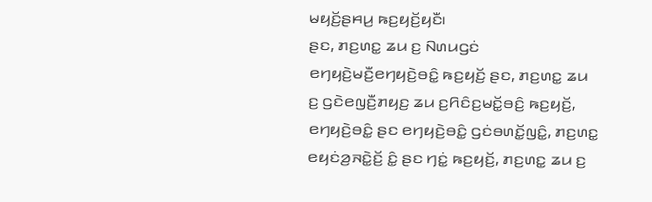ꤗꤟꤢꤩ꤬ꤔꤌꤣ꤬ ꤒꤢ꤬ꤟꤢꤩ꤬ꤟꤢꤪ꤯
ꤔꤢ, ꤊꤢ꤬ꤛꤢ꤭ ꤘꤣ ꤢ꤬ ꤡꤛꤣꤞꤢꤦ ꤕꤚꤟꤢꤧ꤬ꤗꤢꤪ꤬ꤕꤚꤟꤢꤧ꤬ꤋꤢꤨ꤭ ꤒꤢ꤬ꤟꤢꤩ꤬ ꤔꤢ, ꤊꤢ꤬ꤛꤢ꤭ ꤘꤣ ꤢ꤬ ꤞꤢꤧꤕꤜꤢꤪ꤬ꤊꤟꤢ꤬ ꤘꤣ ꤢ꤬ꤖꤢꤨꤢ꤬ꤗꤢꤩ꤭ꤋꤢꤨ꤬ ꤒꤢ꤬ꤟꤢꤩ꤬, ꤕꤚꤟꤢꤧ꤬ꤋꤢꤨ꤭ ꤔꤢ ꤕꤚꤟꤢꤧ꤬ꤋꤢꤨ꤭ ꤞꤢꤦꤋꤛꤢꤩ꤭ꤜꤢꤨ꤭, ꤊꤢ꤬ꤛꤢ꤭ ꤕꤟꤢꤦꤤ꤬ꤏꤢꤧ꤭ꤢꤩ꤬ ꤢꤨ꤭ ꤔꤢ ꤚꤢꤦ꤭ ꤒꤢ꤬ꤟꤢꤩ꤬, ꤊꤢ꤬ꤛꤢ꤭ ꤘꤣ ꤢ꤬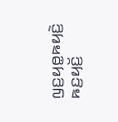ꤜꤢ꤬ꤟꤥ꤭ꤒꤟꤢꤧ꤬ ꤒꤢ꤬ꤟꤢꤩ꤬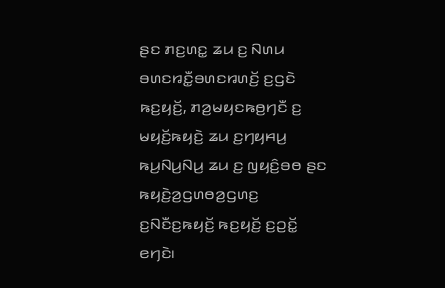ꤔꤢ ꤊꤢ꤬ꤛꤢ꤭ ꤘꤣ ꤢ꤬ ꤡꤛꤣ ꤋꤛꤢꤙꤢꤪ꤭ꤋꤛꤢꤙꤛꤢꤩ꤬ ꤢ꤬ꤞꤢꤧ ꤒꤢ꤬ꤟꤢꤩ꤬, ꤊꤤ꤬ꤗꤟꤢꤒꤥ꤬ꤚꤢꤪ ꤢ꤬ ꤗꤟꤢꤩ꤬ꤒꤟꤢꤧ꤬ ꤘꤣ ꤢ꤬ꤚꤟꤌꤣ꤬ ꤒꤣ꤬ꤡꤣ꤬ꤡꤣ꤬ ꤘꤣ ꤢ꤬ ꤜꤟꤢꤨ꤬ꤋꤥ ꤔꤢ ꤒꤟꤢꤧ꤬ꤤ꤬ꤞꤛꤥꤤ꤬ꤞꤛꤢ꤬ ꤢ꤬ꤡꤢꤪꤢ꤬ꤒꤟꤢꤩ꤬ ꤒꤢ꤬ꤟꤢꤩ꤬ ꤢ꤬ꤑꤢꤩ꤭ ꤕꤚꤢꤧ꤯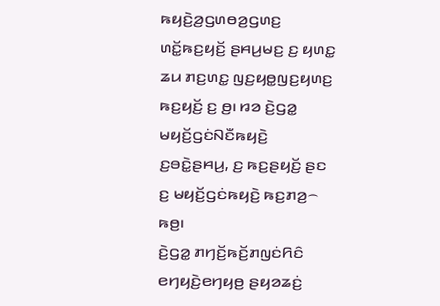ꤒꤟꤢꤧ꤬ꤤ꤬ꤞꤛꤥꤤ꤬ꤞꤛꤢ꤬ ꤛꤢꤩ꤭ꤒꤢ꤬ꤟꤢꤩ꤬ ꤔꤌꤣ꤬ꤗꤢ꤬ ꤢ꤬ ꤟꤛꤢ꤭ ꤘꤣ ꤊꤢ꤬ꤛꤢ꤭ ꤜꤢ꤬ꤟꤥ꤭ꤜꤢ꤬ꤟꤛꤢ꤬ ꤒꤢ꤬ꤟꤢꤩ꤬ ꤢ꤬ ꤥ꤬꤯ ꤙꤤ ꤢꤧ꤬ꤞꤤ꤭ ꤗꤟꤢꤩ꤬ꤞꤢꤦꤡꤢꤪꤒꤟꤢꤧ꤬ ꤢ꤬ꤋꤢꤧ꤭ꤔꤌꤣ꤬, ꤢ꤬ ꤒꤢ꤬ꤔꤟꤢꤩ꤬ ꤔꤢ ꤢ꤬ ꤗꤟꤢꤩ꤬ꤞꤢꤦꤒꤟꤢꤧ꤬ ꤒꤢ꤬ꤊꤤ꤬꤮ ꤒꤥ꤬꤯
ꤢꤧ꤬ꤞꤤ꤭ ꤊꤚꤢꤩ꤬ꤒꤢꤩ꤬ꤊꤜꤢꤦꤖꤢꤨ ꤕꤚꤟꤢꤧ꤬ꤕꤚꤟꤥ꤬ ꤔꤟꤤꤘꤢꤦ꤬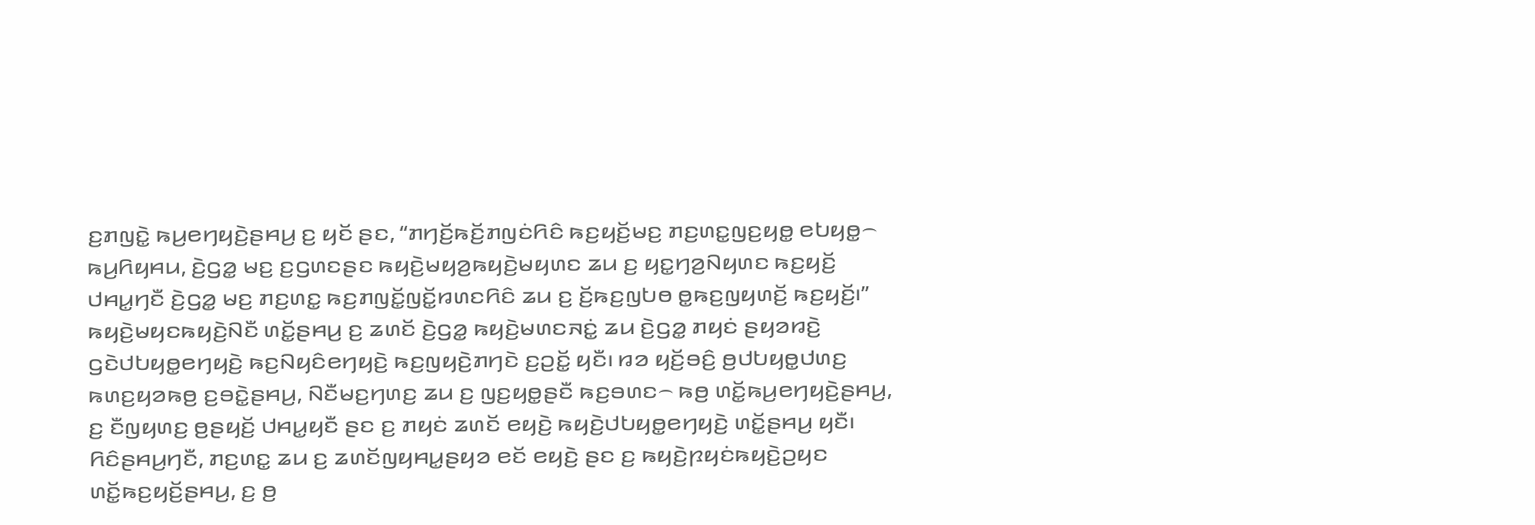ꤢ꤬ꤊꤜꤢꤧ꤭ ꤒꤣ꤬ꤕꤚꤟꤢꤧ꤬ꤔꤌꤣ꤬ ꤢ꤬ ꤟꤢꤩ ꤔꤢ, “ꤊꤚꤢꤩ꤬ꤒꤢꤩ꤬ꤊꤜꤢꤦꤖꤢꤨ ꤒꤢ꤬ꤟꤢꤩ꤬ꤗꤢ꤬ ꤊꤢ꤬ꤛꤢ꤭ꤜꤢ꤬ꤟꤥ꤭ ꤕꤝꤟꤥ꤭꤮ ꤒꤣ꤬ꤖꤟꤌꤣ, ꤢꤧ꤬ꤞꤤ꤭ ꤗꤢ꤬ ꤢ꤬ꤞꤛꤢꤔꤢ ꤒꤟꤢꤧ꤬ꤗꤟꤤ꤬ꤒꤟꤢꤧ꤬ꤗꤟꤛꤢ ꤘꤣ ꤢ꤬ ꤟꤢ꤭ꤚꤤ꤬ꤡꤟꤛꤢ ꤒꤢ꤬ꤟꤢꤩ꤬ ꤓꤌꤣ꤭ꤚꤢꤪ ꤢꤧ꤬ꤞꤤ꤭ ꤗꤢ꤬ ꤊꤢ꤬ꤛꤢ꤭ ꤒꤢ꤬ꤊꤜꤢꤩ꤭ꤜꤢꤩ꤭ꤙꤛꤢꤖꤢꤨ ꤘꤣ ꤢ꤬ ꤢꤩ꤬ꤒꤢ꤬ꤜꤝꤥ ꤥ꤭ꤒꤢ꤬ꤜꤟꤛꤢꤩ꤬ ꤒꤢ꤬ꤟꤢꤩ꤬꤯”
ꤒꤟꤢꤧ꤬ꤗꤟꤢꤒꤟꤢꤧ꤬ꤡꤢꤪ ꤛꤢꤩ꤭ꤔꤌꤣ꤬ ꤢ꤬ ꤘꤛꤢꤩ ꤢꤧ꤬ꤞꤤ꤭ ꤒꤟꤢꤧ꤬ꤗꤛꤢꤏꤢꤦ꤭ ꤘꤣ ꤢꤧ꤬ꤞꤤ꤭ ꤊꤟꤢꤦ ꤔꤟꤤꤙꤢꤧ꤬ ꤞꤢꤧꤓꤝꤟꤥ꤭ꤕꤚꤟꤢꤧ꤬ ꤒꤢ꤬ꤡꤟꤢꤨꤕꤚꤟꤢꤧ꤬ ꤒꤢ꤬ꤜꤟꤢꤧ꤬ꤊꤚꤢꤧ ꤢ꤬ꤑꤢꤩ꤭ ꤟꤢꤪ꤯ ꤙꤤ ꤟꤢꤩ꤬ꤋꤢꤨ꤬ ꤥ꤬ꤓꤝꤟꤥ꤭ꤓꤛꤢ꤬ ꤒꤛꤢ꤬ꤟꤤꤒꤥ꤬ ꤢ꤬ꤋꤢꤧ꤭ꤔꤌꤣ꤬, ꤡꤢꤪꤗꤢ꤬ꤚꤛꤢ꤬ ꤘꤣ ꤢ꤬ ꤜꤢ꤬ꤟꤥ꤭ꤔꤢꤪ ꤒꤢ꤬ꤋꤛꤢ꤮ ꤒꤥ꤬ ꤛꤢꤩ꤭ꤒꤣ꤬ꤕꤚꤟꤢꤧ꤬ꤔꤌꤣ꤬, ꤢ꤬ ꤢꤪꤜꤟꤛꤢ꤬ ꤥ꤬ꤔꤟꤢꤩ꤬ ꤓꤌꤣ꤭ꤟꤢꤪ ꤔꤢ ꤢ꤬ ꤊꤟꤢꤦ ꤘꤛꤢꤩ ꤕꤟꤢꤧ꤬ ꤒꤟꤢꤧ꤬ꤓꤝꤟꤥ꤭ꤕꤚꤟꤢꤧ꤬ ꤛꤢꤩ꤭ꤔꤌꤣ꤬ ꤟꤢꤪ꤯
ꤖꤢꤨꤔꤌꤣ꤬ꤚꤢꤪ, ꤊꤢ꤬ꤛꤢ꤭ ꤘꤣ ꤢ꤬ ꤘꤛꤢꤩꤜꤟꤌꤣ꤭ꤔꤟꤤ ꤕꤢꤩ ꤕꤟꤢꤧ꤬ ꤔꤢ ꤢ꤬ ꤒꤟꤢꤧ꤬ꤐꤟꤢꤦꤒꤟꤢꤧ꤬ꤑꤟꤢ ꤛꤢꤩ꤭ꤒꤢ꤬ꤟꤢꤩ꤬ꤔꤌꤣ꤬, ꤢ꤬ ꤥ꤬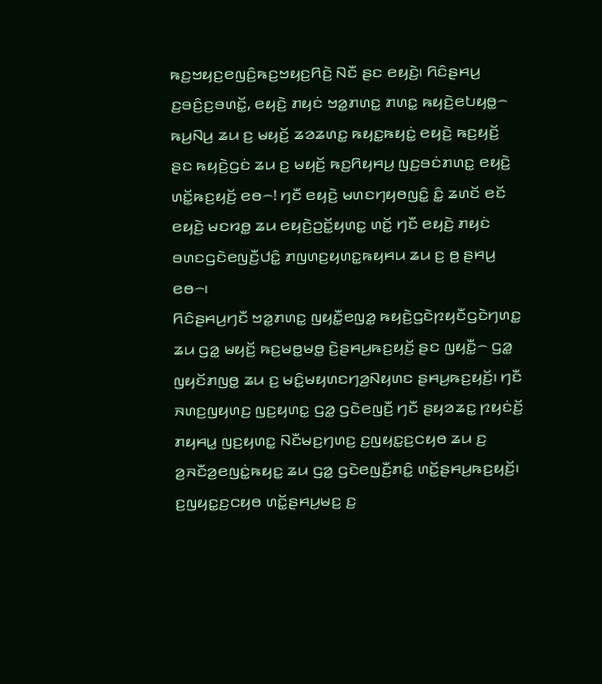ꤒꤢ꤬ꤠꤟꤢ꤬ꤕꤜꤢꤨ꤬ꤒꤢ꤬ꤠꤟꤢ꤬ꤖꤢꤧ꤬ ꤡꤢꤪ ꤔꤢ ꤕꤟꤢꤧ꤬꤯ ꤖꤢꤨꤔꤌꤣ꤬ ꤢ꤬ꤋꤢꤨ꤬ꤢ꤬ꤋꤛꤢꤩ꤭, ꤕꤟꤢꤧ꤬ ꤊꤟꤢꤦ ꤠꤤ꤭ꤊꤛꤢ꤭ ꤊꤛꤢ꤭ ꤒꤟꤢꤧ꤬ꤕꤝꤟꤥ꤭꤮ ꤒꤣ꤬ꤡꤣ꤬ ꤘꤣ ꤢ꤬ ꤗꤟꤢꤩ꤬ ꤘꤤꤘꤛꤢ꤭ ꤒꤟꤢ꤭ꤒꤟꤢꤦ꤭ ꤕꤟꤢꤧ꤬ ꤒꤢ꤬ꤟꤢꤩ꤬ ꤔꤢ ꤒꤟꤢꤧ꤬ꤞꤢꤦ ꤘꤣ ꤢ꤬ ꤗꤟꤢꤩ꤬ ꤒꤢ꤬ꤖꤟꤌꤣ꤬ ꤜꤢ꤬ꤋꤢꤦꤊꤛꤢ꤭ ꤕꤟꤢꤧ꤬ ꤛꤢꤩ꤭ꤒꤢ꤬ꤟꤢꤩ꤬ ꤕꤥ꤮! ꤚꤢꤪ ꤕꤟꤢꤧ꤬ ꤗꤛꤢꤚꤟꤥꤜꤢꤨ꤭ ꤢꤨ꤭ ꤘꤛꤢꤩ ꤕꤢꤩ ꤕꤟꤢꤧ꤬ ꤗꤢꤙꤥ꤭ ꤘꤣ ꤕꤟꤢꤧ꤬ꤑꤢꤩ꤭ꤟꤛꤢ꤭ ꤛꤢꤩ꤭ ꤚꤢꤪ ꤕꤟꤢꤧ꤬ ꤊꤟꤢꤦ ꤋꤛꤢꤞꤢꤧꤕꤜꤢꤪ꤬ꤓꤢꤨ꤭ ꤊꤜꤛꤢ꤬ꤟꤛꤢ꤭ꤒꤟꤌꤣ ꤘꤣ ꤢ꤬ ꤥ꤬ ꤔꤌꤣ꤬ ꤕꤥ꤮꤯
ꤖꤢꤨꤔꤌꤣ꤬ꤚꤢꤪ ꤠꤤ꤭ꤊꤛꤢ꤭ ꤜꤟꤢꤪ꤭ꤕꤜꤤ꤭ ꤒꤟꤢꤧ꤬ꤞꤢꤧꤐꤟꤢꤪꤞꤢꤧꤚꤛꤢ꤭ ꤘꤣ ꤞꤤ꤭ ꤗꤟꤢꤩ꤬ ꤒꤢ꤬ꤗꤥ꤭ꤗꤥ꤭ ꤢꤧ꤬ꤔꤌꤣ꤬ꤒꤢ꤬ꤟꤢꤩ꤬ ꤔꤢ ꤜꤟꤢꤪ꤭꤮ ꤞꤤ꤭ ꤜꤟꤢꤩꤊꤜꤥ꤭ ꤘꤣ ꤢ꤬ ꤗꤢꤨ꤭ꤗꤟꤛꤢꤚꤤ꤬ꤡꤟꤛꤢ ꤔꤌꤣ꤬ꤒꤢ꤬ꤟꤢꤩ꤬꤯ ꤚꤢꤪ ꤏꤛꤢ꤬ꤜꤟꤛꤢ꤬ ꤜꤢ꤬ꤟꤛꤢ꤭ ꤞꤤ꤭ ꤞꤢꤧꤕꤜꤢꤪ꤬ ꤚꤢꤪ ꤔꤟꤤꤘꤢ꤭ ꤐꤟꤢꤦꤢꤩ꤬ ꤊꤟꤌꤣ꤭ ꤜꤢ꤬ꤟꤛꤢ꤭ ꤡꤢꤪꤗꤢ꤬ꤚꤛꤢ꤬ ꤢ꤬ꤜꤟꤢ꤭ꤢ꤬ꤍꤟꤥ ꤘꤣ ꤢ꤬ ꤤ꤬ꤏꤢꤪꤤ꤬ꤕꤜꤢꤦ꤭ꤒꤟꤢ꤭ ꤘꤣ ꤞꤤ꤭ ꤞꤢꤧꤕꤜꤢꤪ꤬ꤊꤢꤨ꤭ ꤛꤢꤩ꤭ꤔꤌꤣ꤬ꤒꤢ꤬ꤟꤢꤩ꤬꤯ ꤢ꤬ꤜꤟꤢ꤭ꤢ꤬ꤍꤟꤥ ꤛꤢꤩ꤭ꤔꤌꤣ꤬ꤗꤢ꤬ ꤢ꤬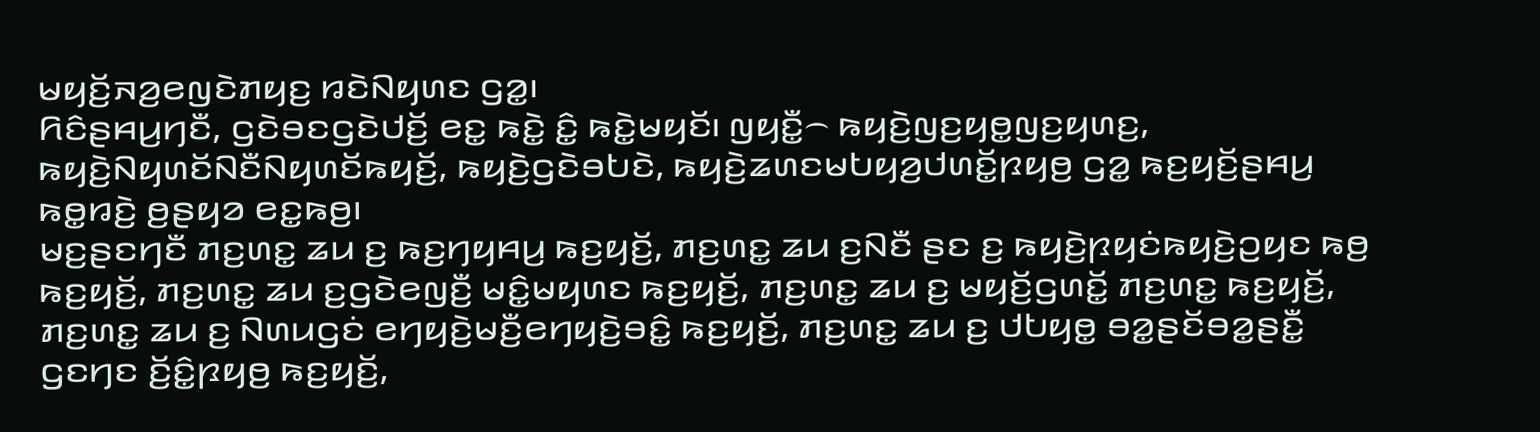ꤗꤟꤢꤩ꤬ꤏꤤ꤬ꤕꤜꤢꤧꤊꤟꤢ꤬ ꤙꤢꤧꤡꤟꤛꤢ ꤞꤤ꤭꤯
ꤖꤢꤨꤔꤌꤣ꤬ꤚꤢꤪ, ꤞꤢꤧꤋꤢꤞꤢꤧꤓꤢꤩ꤬ ꤕꤢ꤭ ꤒꤢꤧ꤭ ꤢꤨ꤭ ꤒꤢꤧ꤭ꤗꤟꤢꤩ꤯ ꤜꤟꤢꤪ꤭꤮ ꤒꤟꤢꤧ꤬ꤜꤢ꤬ꤟꤥ꤭ꤜꤢ꤬ꤟꤛꤢ꤬, ꤒꤟꤢꤧ꤬ꤡꤟꤛꤢꤩꤡꤢꤪꤡꤟꤛꤢꤩꤒꤟꤢꤩ꤬, ꤒꤟꤢꤧ꤬ꤞꤢꤧꤋꤝꤢꤧ, ꤒꤟꤢꤧ꤬ꤘꤛꤢꤗꤝꤟꤤ꤬ꤓꤛꤢꤩ꤭ꤐꤟꤥ꤬ ꤞꤤ꤭ ꤒꤢ꤬ꤟꤢꤩ꤬ꤔꤌꤣ꤬ ꤒꤥ꤭ꤙꤢꤧ꤬ ꤥ꤬ꤔꤟꤤ ꤕꤢ꤭ꤒꤥ꤬꤯
ꤗꤢ꤬ꤔꤢꤚꤢꤪ ꤊꤢ꤬ꤛꤢ꤭ ꤘꤣ ꤢ꤬ ꤒꤢ꤬ꤚꤟꤌꤣ꤬ ꤒꤢ꤬ꤟꤢꤩ꤬, ꤊꤢ꤬ꤛꤢ꤭ ꤘꤣ ꤢ꤬ꤡꤢꤪ ꤔꤢ ꤢ꤬ ꤒꤟꤢꤧ꤬ꤐꤟꤢꤦꤒꤟꤢꤧ꤬ꤑꤟꤢ ꤒꤥ꤬ ꤒꤢ꤬ꤟꤢꤩ꤬, ꤊꤢ꤬ꤛꤢ꤭ ꤘꤣ ꤢ꤬ꤞꤢꤧꤕꤜꤢꤪ꤬ ꤗꤢꤨ꤭ꤗꤟꤛꤢ ꤒꤢ꤬ꤟꤢꤩ꤬, ꤊꤢ꤬ꤛꤢ꤭ ꤘꤣ ꤢ꤬ ꤗꤟꤢꤩ꤬ꤞꤛꤢꤩ꤭ ꤊꤢ꤬ꤛꤢ꤭ ꤒꤢ꤬ꤟꤢꤩ꤬, ꤊꤢ꤬ꤛꤢ꤭ ꤘꤣ ꤢ꤬ ꤡꤛꤣꤞꤢꤦ ꤕꤚꤟꤢꤧ꤬ꤗꤢꤪ꤬ꤕꤚꤟꤢꤧ꤬ꤋꤢꤨ꤭ ꤒꤢ꤬ꤟꤢꤩ꤬, ꤊꤢ꤬ꤛꤢ꤭ ꤘꤣ ꤢ꤬ ꤓꤝꤟꤥ꤭ ꤋꤤ꤭ꤔꤢꤩꤋꤤ꤭ꤔꤢꤪ꤭ ꤞꤢꤚꤢ ꤢꤩ꤬ꤢꤨ꤭ꤐꤟꤥ꤬ ꤒꤢ꤬ꤟꤢꤩ꤬,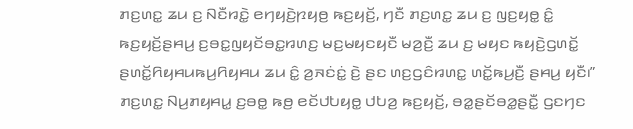ꤊꤢ꤬ꤛꤢ꤭ ꤘꤣ ꤢ꤬ ꤡꤢꤪꤙꤢꤧ꤭ ꤕꤚꤟꤢꤧ꤬ꤐꤟꤥ꤬ ꤒꤢ꤬ꤟꤢꤩ꤬, ꤚꤢꤪ ꤊꤢ꤬ꤛꤢ꤭ ꤘꤣ ꤢ꤬ ꤜꤢ꤬ꤟꤥ꤭ ꤢꤨ꤭ ꤒꤢ꤬ꤟꤢꤩ꤬ꤔꤌꤣ꤬ ꤢ꤬ꤋꤢ꤭ꤜꤟꤢꤩꤋꤢ꤭ꤙꤛꤢ꤬ ꤗꤢ꤬ꤗꤟꤢꤟꤢꤪ ꤗꤤ꤬ꤢꤪ꤬ ꤘꤣ ꤢ꤬ ꤗꤟꤢ ꤒꤟꤢꤧ꤬ꤞꤛꤢꤩ꤭ ꤔꤛꤢꤩ꤭ꤖꤟꤌꤣꤒꤣ꤬ꤖꤟꤌꤣ ꤘꤣ ꤢꤨ꤭ ꤤ꤬ꤏꤢꤦꤢꤦ꤭ ꤢꤧ꤬ ꤔꤢ ꤛꤢ꤬ꤞꤢꤨꤙꤛꤢ꤭ ꤛꤢꤩ꤭ꤒꤣ꤬ꤢꤪ꤬ ꤔꤌꤣ꤬ ꤟꤢꤪ꤯”
ꤊꤢ꤬ꤛꤢ꤭ ꤡꤣ꤬ꤊꤟꤌꤣ꤭ ꤢ꤬ꤋꤥ꤭ ꤒꤥ꤬ ꤕꤢꤩꤓꤝꤟꤥ꤭ ꤓꤝꤤ꤬ ꤒꤢ꤬ꤟꤢꤩ꤬, ꤋꤤ꤭ꤔꤢꤩꤋꤤ꤭ꤔꤢꤪ꤭ ꤞꤢꤚꤢ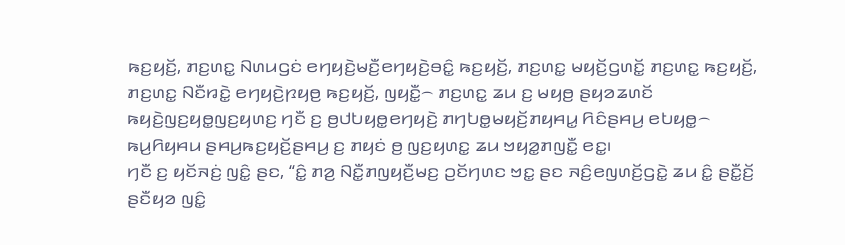ꤒꤢ꤬ꤟꤢꤩ꤬, ꤊꤢ꤬ꤛꤢ꤭ ꤡꤛꤣꤞꤢꤦ ꤕꤚꤟꤢꤧ꤬ꤗꤢꤪ꤬ꤕꤚꤟꤢꤧ꤬ꤋꤢꤨ꤭ ꤒꤢ꤬ꤟꤢꤩ꤬, ꤊꤢ꤬ꤛꤢ꤭ ꤗꤟꤢꤩ꤬ꤞꤛꤢꤩ꤭ ꤊꤢ꤬ꤛꤢ꤭ ꤒꤢ꤬ꤟꤢꤩ꤬, ꤊꤢ꤬ꤛꤢ꤭ ꤡꤢꤪꤙꤢꤧ꤭ ꤕꤚꤟꤢꤧ꤬ꤐꤟꤥ꤬ ꤒꤢ꤬ꤟꤢꤩ꤬, ꤜꤟꤢꤪ꤭꤮ ꤊꤢ꤬ꤛꤢ꤭ ꤘꤣ ꤢ꤬ ꤗꤟꤥ꤬ ꤔꤟꤤꤘꤛꤢꤩ ꤒꤟꤢꤧ꤬ꤜꤢ꤬ꤟꤥ꤭ꤜꤢ꤬ꤟꤛꤢ꤬ ꤚꤢꤪ ꤢ꤬ ꤥ꤬ꤓꤝꤟꤥ꤭ꤕꤚꤟꤢꤧ꤬ ꤊꤚꤝꤥ꤭ꤗꤟꤢꤩ꤬ꤊꤟꤌꤣ꤭ ꤖꤢꤨꤔꤌꤣ꤬ ꤕꤝꤟꤥ꤭꤮ ꤒꤣ꤬ꤖꤟꤌꤣ ꤔꤌꤣ꤬ꤒꤢ꤬ꤟꤢꤩ꤬ꤔꤌꤣ꤬ ꤢ꤬ ꤊꤟꤢꤦ ꤥ꤬ ꤜꤢ꤬ꤟꤛꤢ꤭ ꤘꤣ ꤠꤟꤤ꤭ꤊꤜꤢꤪ꤭ ꤕꤢ꤭꤯
ꤚꤢꤪ ꤢ꤬ ꤟꤢꤩꤏꤢꤦ꤬ ꤜꤢꤨ꤭ ꤔꤢ, “ꤢꤨ꤭ ꤊꤤ꤬ ꤡꤢꤪ꤭ꤊꤜꤟꤢꤪ꤬ꤗꤢ꤬ ꤑꤢꤩꤚꤛꤢ ꤠꤢ꤭ ꤔꤢ ꤏꤢꤨ꤬ꤕꤜꤛꤢꤩ꤬ꤞꤢꤧ꤭ ꤘꤣ ꤢꤨ꤭ ꤔꤢꤪ꤭ꤢꤩ꤬ ꤔꤢꤪꤟꤤ ꤜꤢꤨ꤭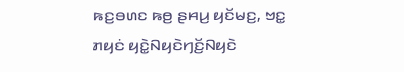ꤒꤢ꤬ꤋꤛꤢ ꤒꤥ꤬ ꤔꤌꤣ꤬ ꤟꤢꤩꤗꤢ꤬, ꤠꤢ꤭ ꤊꤟꤢꤦ ꤟꤢꤧ꤭ꤡꤟꤢꤧꤚꤢꤩ꤬ꤡꤟꤢꤧ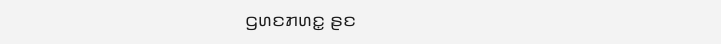ꤞꤛꤢꤊꤛꤢ꤭ ꤔꤢ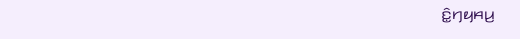ꤢꤨ꤭ꤚꤟꤌꤣ꤬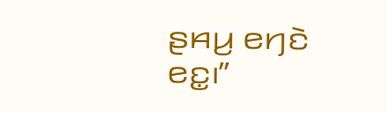ꤔꤌꤣ꤬ ꤕꤚꤢꤧ ꤕꤢ꤭꤯”